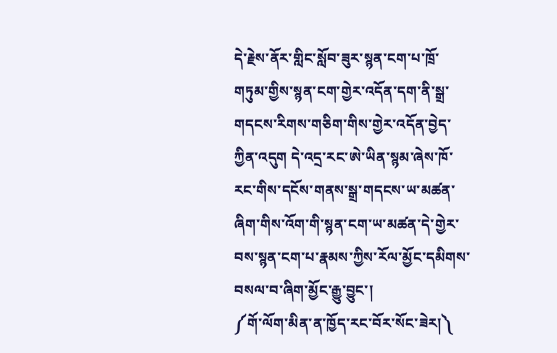དེ་རྗེས་ནོར་གླིང་སློབ་ཟུར་སྙན་ངག་པ་ཁྲོ་གཏུམ་གྱིས་སྙན་ངག་གྱེར་འདོན་དག་ནི་སྒྲ་གདངས་རིགས་གཅིག་གིས་གྱེར་འདོན་བྱེད་ཀྱིན་འདུག དེ་འདྲ་རང་ཨེ་ཡིན་སྙམ་ཞེས་ཁོ་རང་གིས་དངོས་གནས་སྒྲ་གདངས་ཡ་མཚན་ཞིག་གིས་འོག་གི་སྙན་ངག་ཡ་མཚན་དེ་གྱེར་བས་སྙན་ངག་པ་རྣམས་ཀྱིས་རོལ་མྱོང་དམིགས་བསལ་བ་ཞིག་མྱོང་རྒྱུ་བྱུང་།
༼གོ་ལོག་མིན་ན་ཁྱོད་རང་བོར་སོང་ཟེར།༽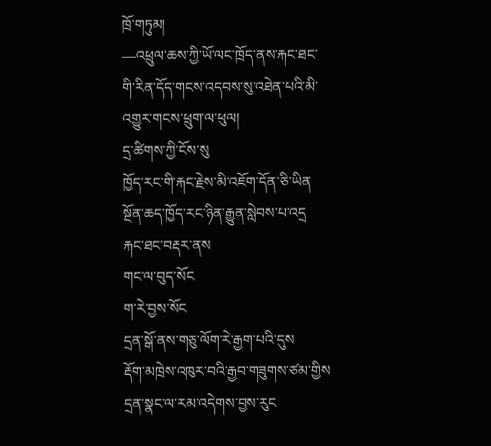ཁྲོ་གཏུམ།
—འཕྲུལ་ཆས་ཀྱི་ཡོ་ལང་ཁྲོད་ནས་རྐང་ཐང་གི་རིན་དོད་གངས་འདབས་སུ་འཐེན་པའི་མི་འགྱུར་གངས་ཕྲུག་ལ་ཕུལ།
དྲ་ཚིགས་ཀྱི་ངོས་སུ
ཁྱོད་རང་གི་རྐང་རྗེས་མི་འཇོག་དོན་ཅི་ཡིན
སྔོན་ཆད་ཁྱོད་རང་ཉིན་རྒྱུན་སླེབས་པ་འདྲ
རྐང་ཐང་བརྡར་ནས
གང་ལ་བུད་སོང
ག་རེ་བྱས་སོང
དྲན་སྒོ་ནས་གཅུ་ལོག་རེ་རྒྱག་པའི་དུས
རྡོག་མཁྲེས་འཁུར་བའི་རྒྱབ་གཟུགས་ཙམ་གྱིས
དྲན་སྣང་ལ་རམ་འདེགས་བྱས་རུང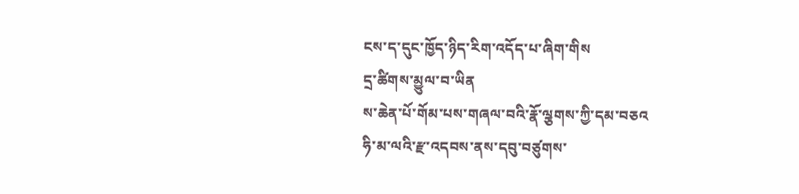ངས་ད་དུང་ཁྱོད་ཉིད་རིག་འདོད་པ་ཞིག་གིས
དྲ་ཚིགས་མྱུལ་བ་ཡིན
ས་ཆེན་པོ་གོམ་པས་གཞལ་བའི་རྣོ་ལྕགས་ཀྱི་དམ་བཅའ
ཧི་མ་ལའི་རྫ་འདབས་ནས་དབུ་བཙུགས་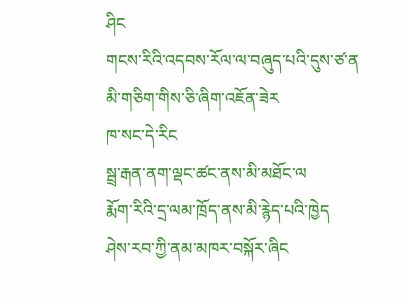ཤིང
གངས་རིའི་འདབས་རོལ་ལ་བཞུད་པའི་དུས་ཙ་ན
མི་གཅིག་གིས་ཅི་ཞིག་འཇོན་ཟེར
ཁ་སང་དེ་རིང
སྦྲ་རྒན་ནག་ལྡང་ཚང་ནས་མི་མཐོང་ལ
རྨོག་རིའི་དྲ་ལམ་ཁྲོད་ནས་མི་རྙེད་པའི་ཁྱེད
ཤེས་རབ་ཀྱི་ནམ་མཁར་བསྐོར་ཞིང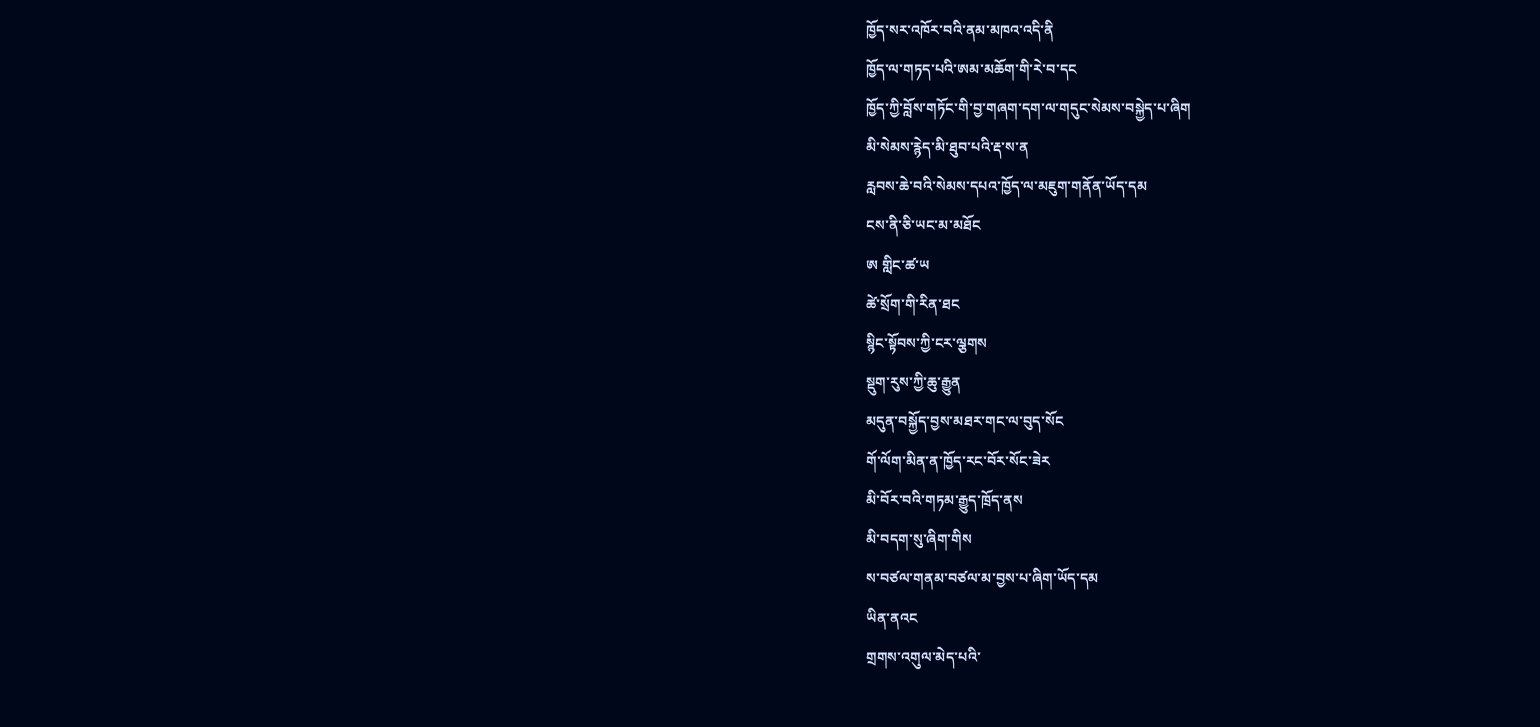ཁྱོད་སར་འཁོར་བའི་ནམ་མཁའ་འདི་ནི
ཁྱོད་ལ་གཏད་པའི་ཨམ་མཆོག་གི་རེ་བ་དང
ཁྱོད་ཀྱི་བློས་གཏོང་གི་བྱ་གཞག་དག་ལ་གདུང་སེམས་བསྐྱེད་པ་ཞིག
མི་སེམས་རྙེད་མི་ཐུབ་པའི་རྡ་ས་ན
རླབས་ཆེ་བའི་སེམས་དཔའ་ཁྱོད་ལ་མཇུག་གནོན་ཡོད་དམ
ངས་ནི་ཅི་ཡང་མ་མཐོང
ཨ གླིང་ཚ་ཡ
ཚེ་སྲོག་གི་རིན་ཐང
སྙིང་སྟོབས་ཀྱི་ངར་ལྕགས
སྡུག་རུས་ཀྱི་ཆུ་རྒྱུན
མདུན་བསྐྱོད་བྱས་མཐར་གང་ལ་བུད་སོང
གོ་ལོག་མིན་ན་ཁྱོད་རང་བོར་སོང་ཟེར
མི་བོར་བའི་གཏམ་རྒྱུད་ཁྲོད་ནས
མི་བདག་སུ་ཞིག་གིས
ས་བཙལ་གནམ་བཙལ་མ་བྱས་པ་ཞིག་ཡོད་དམ
ཡིན་ནའང
གྲགས་འགུལ་མེད་པའི་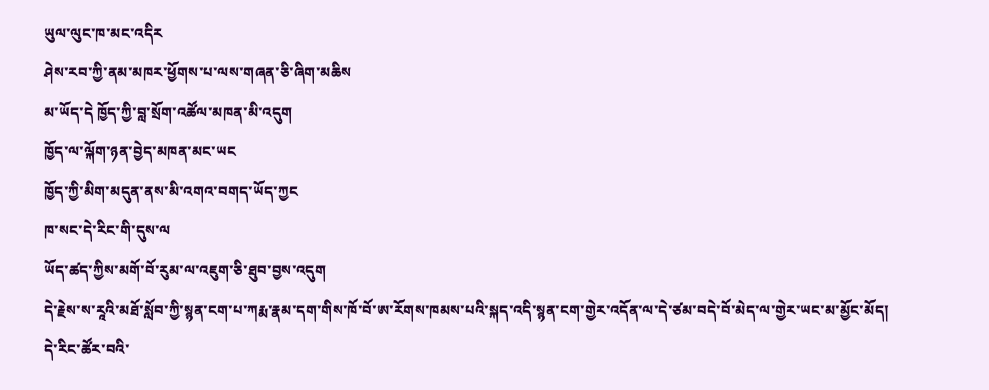ཡུལ་ལུང་ཁ་མང་འདིར
ཤེས་རབ་ཀྱི་ནམ་མཁར་ཕྱོགས་པ་ལས་གཞན་ཅི་ཞིག་མཆིས
མ་ཡོད་དེ ཁྱོད་ཀྱི་བླ་སྲོག་འཚོལ་མཁན་མི་འདུག
ཁྱོད་ལ་ལྐོག་ཉན་བྱེད་མཁན་མང་ཡང
ཁྱོད་ཀྱི་མིག་མདུན་ནས་མི་འགའ་བགད་ཡོད་ཀྱང
ཁ་སང་དེ་རིང་གི་དུས་ལ
ཡོད་ཚད་ཀྱིས་མགོ་བོ་རུམ་ལ་འཇུག་ཅི་ཐུབ་བྱས་འདུག
དེ་རྗེས་ས་རཱའི་མཐོ་སློབ་ཀྱི་སྙན་ངག་པ་ཀརྨ་རྣམ་དག་གིས་ཁོ་བོ་ཨ་རོགས་ཁམས་པའི་སྐད་འདི་སྙན་ངག་གྱེར་འདོན་ལ་དེ་ཙམ་བདེ་བོ་མེད་ལ་གྱེར་ཡང་མ་མྱོང་མོད། དེ་རིང་ཚོར་བའི་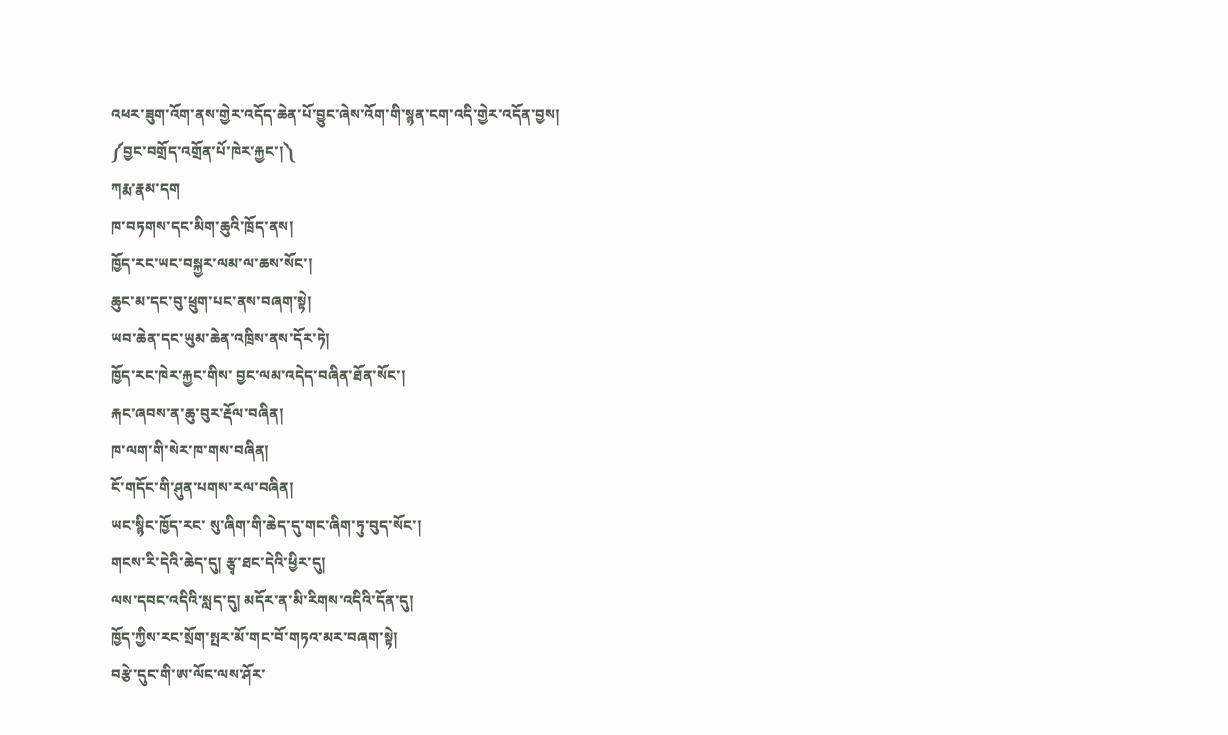འཕར་ཟུག་འོག་ནས་གྱེར་འདོད་ཆེན་པོ་བྱུང་ཞེས་འོག་གི་སྙན་ངག་འདི་གྱེར་འདོན་བྱས།
༼བྱང་བགྲོད་འགྲོན་པོ་ཁེར་རྐྱང་།༽
ཀརྨ་རྣམ་དག
ཁ་བཏགས་དང་མིག་ཆུའི་ཁྲོད་ནས།
ཁྱོད་རང་ཡང་བསྐྱར་ལམ་ལ་ཆས་སོང་།
ཆུང་མ་དང་བུ་ཕྲུག་པང་ནས་བཞག་སྟེ།
ཡབ་ཆེན་དང་ཡུམ་ཆེན་འཁྲིས་ནས་དོར་ཏེ།
ཁྱོད་རང་ཁེར་རྐྱང་གིས་ བྱང་ལམ་འདེད་བཞིན་ཐོན་སོང་།
རྐང་ཞབས་ན་ཆུ་བུར་རྡོལ་བཞིན།
ཁ་ལག་གི་སེར་ཁ་གས་བཞིན།
ངོ་གདོང་གི་ཤུན་པགས་རལ་བཞིན།
ཡང་སྙིང་ཁྱོད་རང་ སུ་ཞིག་གི་ཆེད་དུ་གང་ཞིག་ཏུ་བུད་སོང་།
གངས་རི་དེའི་ཆེད་དུ། རྩྭ་ཐང་དེའི་ཕྱིར་དུ།
ལས་དབང་འདིའི་སླད་དུ། མདོར་ན་མི་རིགས་འདིའི་དོན་དུ།
ཁྱོད་ཀྱིས་རང་སྲོག་སྤར་མོ་གང་བོ་གཏའ་མར་བཞག་སྟེ།
བརྩེ་དུང་གི་ཨ་ལོང་ལས་ཤོར་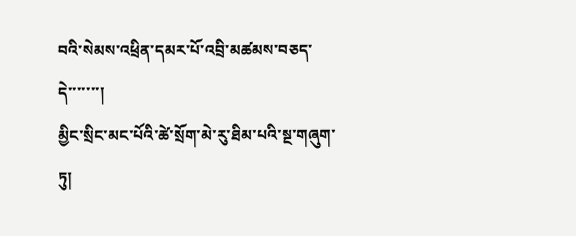བའི་སེམས་འཕྲིན་དམར་པོ་འབྲི་མཚམས་བཅད་དེ་་་་་་་།
མྱིང་སྲིང་མང་པོའི་ཚེ་སྲོག་མེ་རུ་ཐིམ་པའི་སྔ་གཞུག་ཏུ།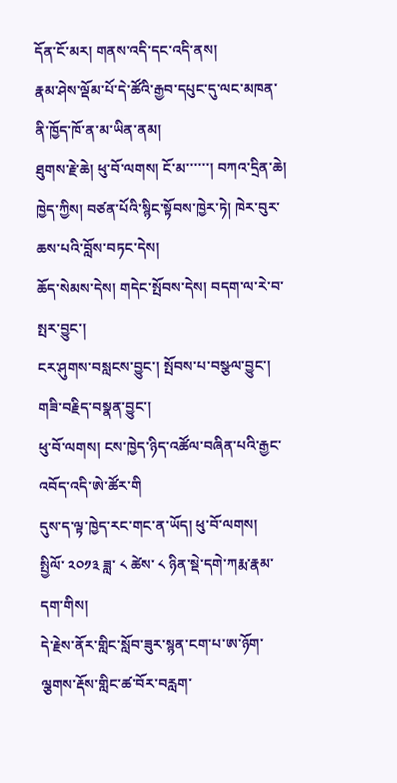དོན་ངོ་མར། གནས་འདི་དང་འདི་ནས།
རྣམ་ཤེས་ལྡོམ་པོ་དེ་ཚོའི་རྒྱབ་དཔུང་དུ་ལང་མཁན་ནི་ཁྱོད་ཁོ་ན་མ་ཡིན་ནམ།
ཐུགས་རྗེ་ཆེ། ཕུ་བོ་ལགས། ངོ་མ་་་་་་། བཀའ་དྲིན་ཆེ།
ཁྱེད་ཀྱིས། བཙན་པོའི་སྙིང་སྟོབས་ཁྱེར་ཏེ། ཁེར་བུར་ཆས་པའི་བློས་བཏང་དེས།
ཆོད་སེམས་དེས། གདེང་སྤོབས་དེས། བདག་ལ་རེ་བ་སྤར་བྱུང་།
ངར་ཤུགས་བསླངས་བྱུང་། སྤོབས་པ་བསྩལ་བྱུང་། གཟི་བརྗིད་བསྣན་བྱུང་།
ཕུ་བོ་ལགས། ངས་ཁྱེད་ཉིད་འཚོལ་བཞིན་པའི་རྒྱང་འབོད་འདི་ཨེ་ཚོར་གི
དུས་ད་ལྟ་ཁྱེད་རང་གང་ན་ཡོད། ཕུ་བོ་ལགས།
སྤྱིལོ་ ༢༠༡༣ ཟླ་ ༨ ཚེས་ ༨ ཉིན་སྡེ་དགེ་ཀརྨ་རྣམ་དག་གིས།
དེ་རྗེས་ནོར་གླིང་སློབ་ཟུར་སྙན་ངག་པ་ཨ་ཉོག་ལྕགས་རྡོས་གླིང་ཚ་བོར་བརླག་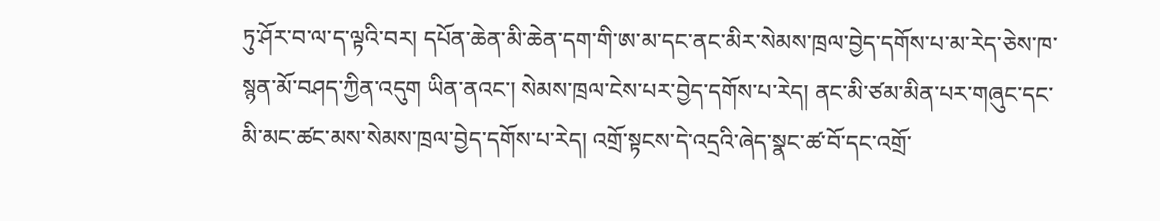ཏུ་ཤོར་བ་ལ་ད་ལྟའི་བར། དཔོན་ཆེན་མི་ཆེན་དག་གི་ཨ་མ་དང་ནང་མིར་སེམས་ཁྲལ་བྱེད་དགོས་པ་མ་རེད་ཅེས་ཁ་སྙན་མོ་བཤད་ཀྱིན་འདུག ཡིན་ནའང་། སེམས་ཁྲལ་ངེས་པར་བྱེད་དགོས་པ་རེད། ནང་མི་ཙམ་མིན་པར་གཞུང་དང་མི་མང་ཚང་མས་སེམས་ཁྲལ་བྱེད་དགོས་པ་རེད། འགྲོ་སྟངས་དེ་འདྲའི་ཞེད་སྣང་ཚ་བོ་དང་འགྲོ་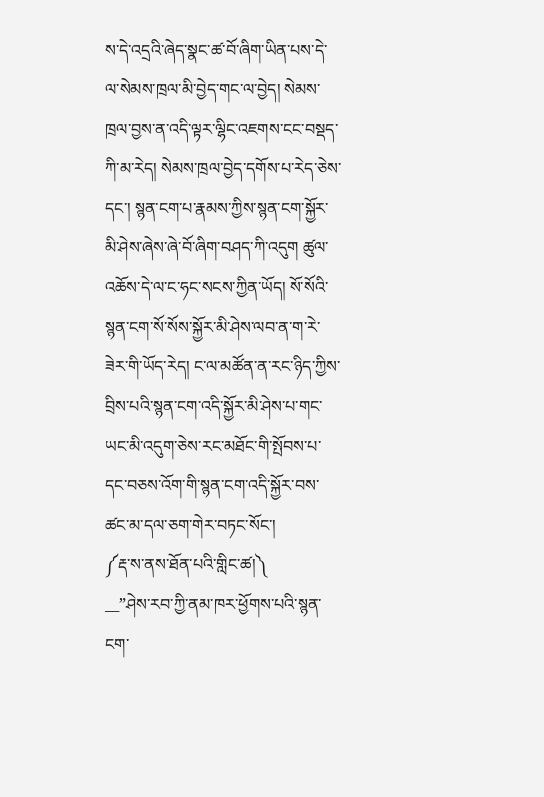ས་དེ་འདྲའི་ཞེད་སྣང་ཚ་བོ་ཞིག་ཡིན་པས་དེ་ལ་སེམས་ཁྲལ་མི་བྱེད་གང་ལ་བྱེད། སེམས་ཁྲལ་བྱས་ན་འདི་ལྟར་ལྷིང་འཇགས་ངང་བསྡད་ཀི་མ་རེད། སེམས་ཁྲལ་བྱེད་དགོས་པ་རེད་ཅེས་དང་། སྙན་ངག་པ་རྣམས་ཀྱིས་སྙན་ངག་སྐྱོར་མི་ཤེས་ཞེས་ཞེ་བོ་ཞིག་བཤད་ཀི་འདུག ཚུལ་འཆོས་དེ་ལ་ང་ཧང་སངས་ཀྱིན་ཡོད། སོ་སོའི་སྙན་ངག་སོ་སོས་སྐྱོར་མི་ཤེས་ལབ་ན་ག་རེ་ཟེར་གི་ཡོད་རེད། ང་ལ་མཚོན་ན་རང་ཉིད་ཀྱིས་བྲིས་པའི་སྙན་ངག་འདི་སྐྱོར་མི་ཤེས་པ་གང་ཡང་མི་འདུག་ཅེས་རང་མཐོང་གི་སྤོབས་པ་དང་བཅས་འོག་གི་སྙན་ངག་འདི་སྐྱོར་བས་ཚང་མ་དལ་ཅག་གེར་བཏང་སོང་།
༼རྡ་ས་ནས་ཐོན་པའི་གླིང་ཚ།༽
__”ཤེས་རབ་ཀྱི་ནམ་ཁར་ཕྱོགས་པའི་སྙན་ངག་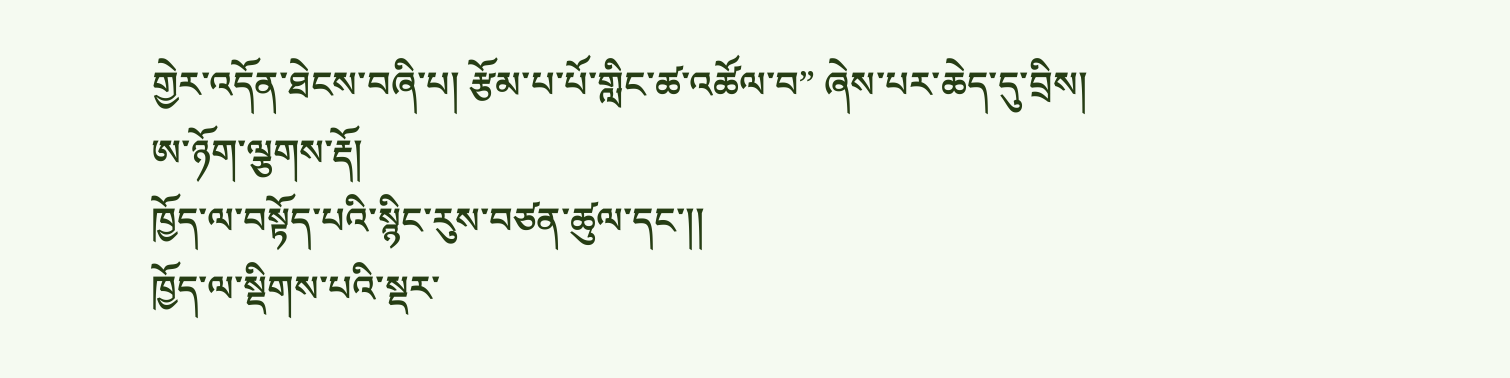གྱེར་འདོན་ཐེངས་བཞི་པ། རྩོམ་པ་པོ་གླིང་ཚ་འཚོལ་བ” ཞེས་པར་ཆེད་དུ་བྲིས།
ཨ་ཉོག་ལྕགས་རྡོ།
ཁྱོད་ལ་བསྟོད་པའི་སྙིང་རུས་བཙན་ཚུལ་དང་།།
ཁྱོད་ལ་སྡིགས་པའི་སྡར་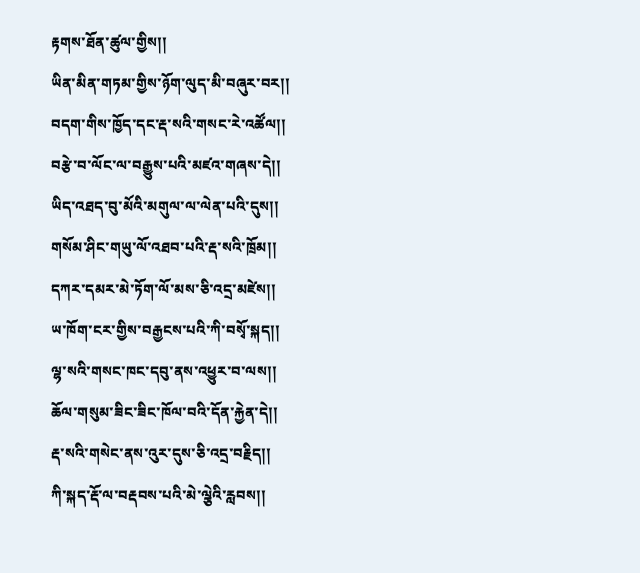རྟགས་ཐོན་ཚུལ་གྱིས།།
ཡིན་མིན་གཏམ་གྱིས་ཉོག་ལུད་མི་བཞུར་བར།།
བདག་གིས་ཁྱོད་དང་རྡ་སའི་གསང་རེ་འཚོལ།།
བརྩེ་བ་ལོང་ལ་བརྒྱུས་པའི་མཛའ་གཞས་དེ།།
ཡིད་འཐད་བུ་མོའི་མགུལ་ལ་ལེན་པའི་དུས།།
གསོམ་ཤིང་གཡུ་ལོ་འཐབ་པའི་རྡ་སའི་ཁྲོམ།།
དཀར་དམར་མེ་ཏོག་ལོ་མས་ཅི་འདྲ་མཛེས།།
ཡ་ཁོག་ངར་གྱིས་བརྒྱངས་པའི་ཀི་བསྭོ་སྐད།།
ལྷ་སའི་གསང་ཁང་དབུ་ནས་འཕྱུར་བ་ལས།།
ཆོལ་གསུམ་ཟིང་ཟིང་ཁོལ་བའི་དོན་རྐྱེན་དེ།།
རྡ་སའི་གསེང་ནས་འུར་དུས་ཅི་འདྲ་བརྗིད།།
ཀི་སྐད་རྡོ་ལ་བརྡབས་པའི་མེ་ལྕེའི་རླབས།།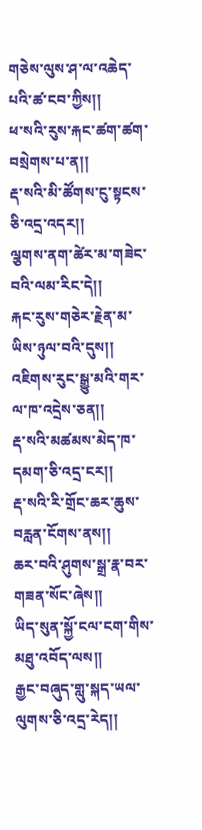གཅེས་ལུས་ཤ་ལ་འཆེད་པའི་ཚ་ངབ་ཀྱིས།།
ཕ་སའི་རུས་རྐང་ཚག་ཚག་བསྲེགས་པ་ན།།
རྡ་སའི་མི་ཚོགས་ངུ་སྟངས་ཅི་འདྲ་འདར།།
ལྕགས་ནག་ཚེར་མ་གཟེང་བའི་ལམ་རིང་དེ།།
རྐང་རུས་གཅེར་རྗེན་མ་ཡིས་ཉུལ་བའི་དུས།།
འཇིགས་རུང་སྒྱུ་མའི་གར་ལ་ཁ་འདྲེས་ཅན།།
རྡ་སའི་མཚམས་མེད་ཁ་དམག་ཅི་འདྲ་ངར།།
རྡ་སའི་རི་གྲོང་ཆར་ཆུས་བརླན་ངོགས་ནས།།
ཆར་བའི་ཤུགས་སྒྲ་རྣ་བར་གཟན་སོང་ཞེས།།
ཡིད་སུན་སྐྱོ་ངལ་ངག་གིས་མཐུ་འབོད་ལས།།
རྒྱང་བཞུད་གླུ་སྐད་ཡལ་ལུགས་ཅི་འདྲ་རེད།།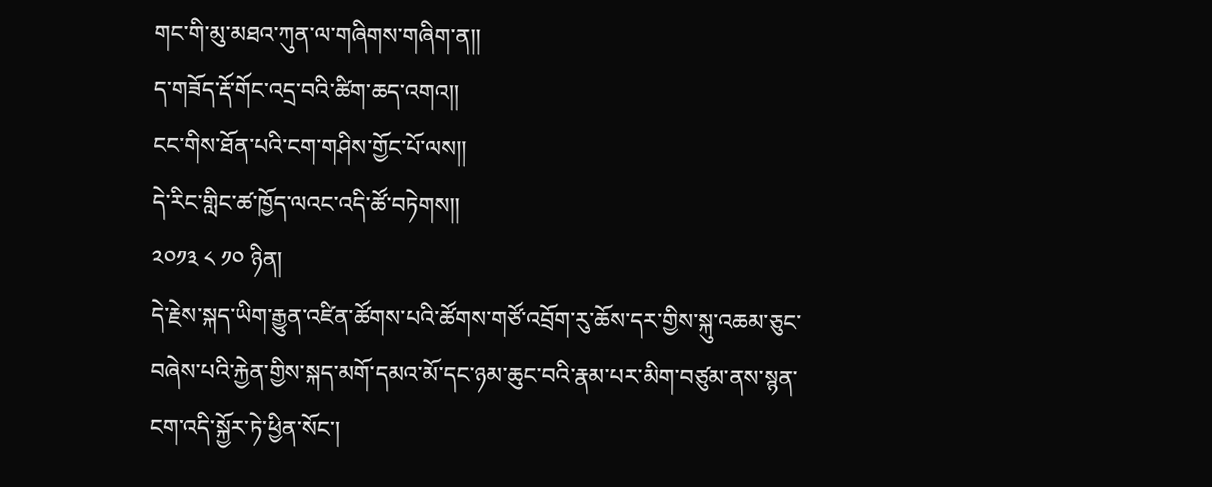གང་གི་མུ་མཐའ་ཀུན་ལ་གཞིགས་གཞིག་ན།།
ད་གཟོད་རྡོ་གོང་འདྲ་བའི་ཚིག་ཆད་འགའ།།
ངང་གིས་ཐོན་པའི་ངག་གཤིས་གྱོང་པོ་ལས།།
དེ་རིང་གླིང་ཚ་ཁྱོད་ལའང་འདི་ཚོ་བཏེགས།།
༢༠༡༣ ༨ ༡༠ ཉིན།
དེ་རྗེས་སྐད་ཡིག་རྒྱུན་འཛིན་ཚོགས་པའི་ཚོགས་གཙོ་འབྲོག་རུ་ཆོས་དར་གྱིས་སྐུ་འཆམ་ཅུང་བཞེས་པའི་རྐྱེན་གྱིས་སྐད་མགོ་དམའ་མོ་དང་ཉམ་ཆུང་བའི་རྣམ་པར་མིག་བཙུམ་ནས་སྙན་ངག་འདི་སྐྱོར་ཏེ་ཕྱིན་སོང་།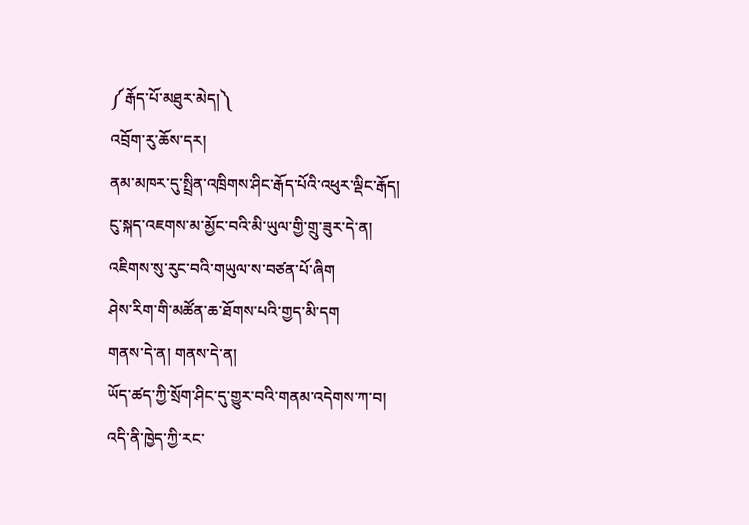༼རྒོད་པོ་མཐུར་མེད།༽
འབྲོག་རུ་ཆོས་དར།
ནམ་མཁར་དུ་སྤྲིན་འཁྲིགས་ཤིང་རྒོད་པོའི་འཕུར་ལྡིང་རྒོད།
ངུ་སྐད་འཇགས་མ་མྱོང་བའི་མི་ཡུལ་གྱི་གྲུ་ཟུར་དེ་ན།
འཇིགས་སུ་རུང་བའི་གཡུལ་ས་བཙན་པོ་ཞིག
ཤེས་རིག་གི་མཚོན་ཆ་ཐོགས་པའི་གྱད་མི་དག
གནས་དེ་ན། གནས་དེ་ན།
ཡོད་ཚད་ཀྱི་སྲོག་ཤིང་དུ་གྱུར་བའི་གནམ་འདེགས་ཀ་བ།
འདི་ནི་ཁྱེད་ཀྱི་རང་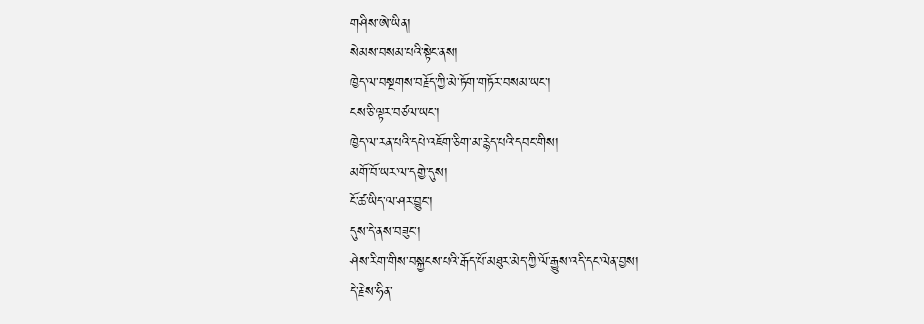གཤིས་ཨེ་ཡིན།
སེམས་བསམ་པའི་སྟེང་ནས།
ཁྱེད་ལ་བསྔགས་བརྗོད་ཀྱི་མེ་ཏོག་གཏོར་བསམ་ཡང་།
ངས་ཅི་ལྟར་བཙལ་ཡང་།
ཁྱེད་ལ་རན་པའི་དཔེ་འཇོག་ཅིག་མ་རྙེད་པའི་དབང་གིས།
མགོ་བོ་ཡར་ལ་དགྱེ་དུས།
ངོ་ཚ་ཡིད་ལ་ཤར་བྱུང་།
དུས་དེ་ནས་བཟུང་།
ཤེས་རིག་གིས་བསྐྱངས་པའི་རྒོད་པོ་མཐུར་མེད་ཀྱི་ལོ་རྒྱུས་འདི་དང་ལེན་བྱས།
དེ་རྗེས་ཧིན་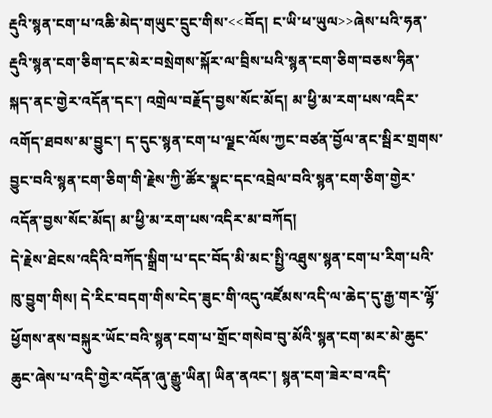རྡུའི་སྙན་ངག་པ་འཆི་མེད་གཡུང་དྲུང་གིས་<<བོད། ང་ཡི་ཕ་ཡུལ>>ཞེས་པའི་ཧན་རྡུའི་སྙན་ངག་ཅིག་དང་མེར་བསྲེགས་སྐོར་ལ་བྲིས་པའི་སྙན་ངག་ཅིག་བཅས་ཧིན་སྐད་ནང་གྱེར་འདོན་དང་། འགྲེལ་བརྗོད་བྱས་སོང་མོད། མ་ཕྱི་མ་རག་པས་འདིར་འགོད་ཐབས་མ་བྱུང་། ད་དུང་སྙན་ངག་པ་ལྗང་ལོས་ཀྱང་བཙན་བྱོལ་ནང་སྦིར་གྲགས་བྱུང་བའི་སྙན་ངག་ཅིག་གི་རྗེས་ཀྱི་ཚོར་སྣང་དང་འབྲེལ་བའི་སྙན་ངག་ཅིག་གྱེར་འདོན་བྱས་སོང་མོད། མ་ཕྱི་མ་རག་པས་འདིར་མ་བཀོད།
དེ་རྗེས་ཐེངས་འདིའི་བཀོད་སྒྲིག་པ་དང་བོད་མི་མང་སྤྱི་འཐུས་སྙན་ངག་པ་རིག་པའི་ཁུ་བྱུག་གིས། དེ་རིང་བདག་གིས་ངེད་ཟུང་གི་འདུ་འཛོམས་འདི་ལ་ཆེད་དུ་རྒྱ་གར་ལྷོ་ཕྱོགས་ནས་བསྐུར་ཡོང་བའི་སྙན་ངག་པ་གྲོང་གསེབ་བུ་མོའི་སྙན་ངག་མར་མེ་ཆུང་ཆུང་ཞེས་པ་འདི་གྱེར་འདོན་ཞུ་རྒྱུ་ཡིན། ཡིན་ནའང་། སྙན་ངག་ཟེར་བ་འདི་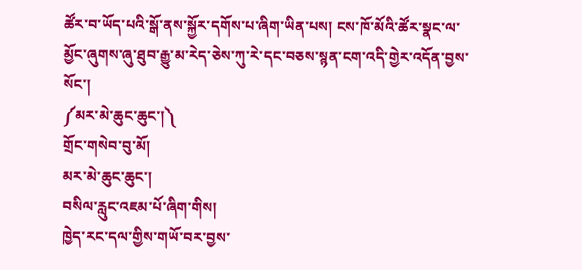ཚོར་བ་ཡོད་པའི་སྒོ་ནས་སྐྱོར་དགོས་པ་ཞིག་ཡིན་པས། ངས་ཁོ་མོའི་ཚོར་སྣང་ལ་མྱོང་ཞུགས་ཞུ་ཐུབ་རྒྱུ་མ་རེད་ཅེས་ཀུ་རེ་དང་བཅས་སྙན་ངག་འདི་གྱེར་འདོན་བྱས་སོང་།
༼མར་མེ་ཆུང་ཆུང་།༽
གྲོང་གསེབ་བུ་མོ།
མར་མེ་ཆུང་ཆུང་།
བསིལ་རླུང་འཇམ་པོ་ཞིག་གིས།
ཁྱེད་རང་དལ་གྱིས་གཡོ་བར་བྱས་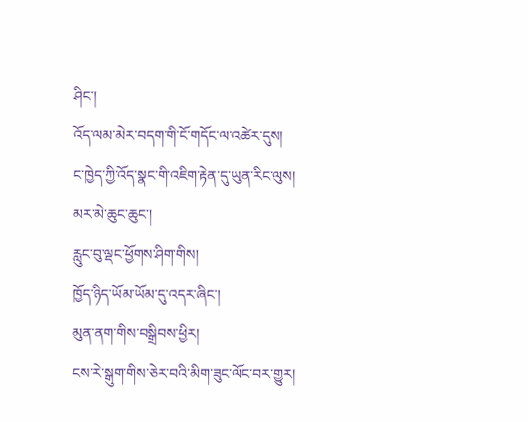ཤིང་།
འོད་ལམ་མེར་བདག་གི་ངོ་གདོང་ལ་འཚེར་དུས།
ང་ཁྱེད་ཀྱི་འོད་སྣང་གི་འཇིག་རྟེན་དུ་ཡུན་རིང་ལུས།
མར་མེ་ཆུང་ཆུང་།
རླུང་བུ་ལྡང་ཕྱོགས་ཤིག་གིས།
ཁྱོད་ཉིད་ཡོམ་ཡོམ་དུ་འདར་ཞིང་།
མུན་ནག་གིས་བསྒྲིབས་ཕྱིར།
ངས་རེ་སྒུག་གིས་ཅེར་བའི་མིག་ཟུང་ལོང་བར་གྱུར།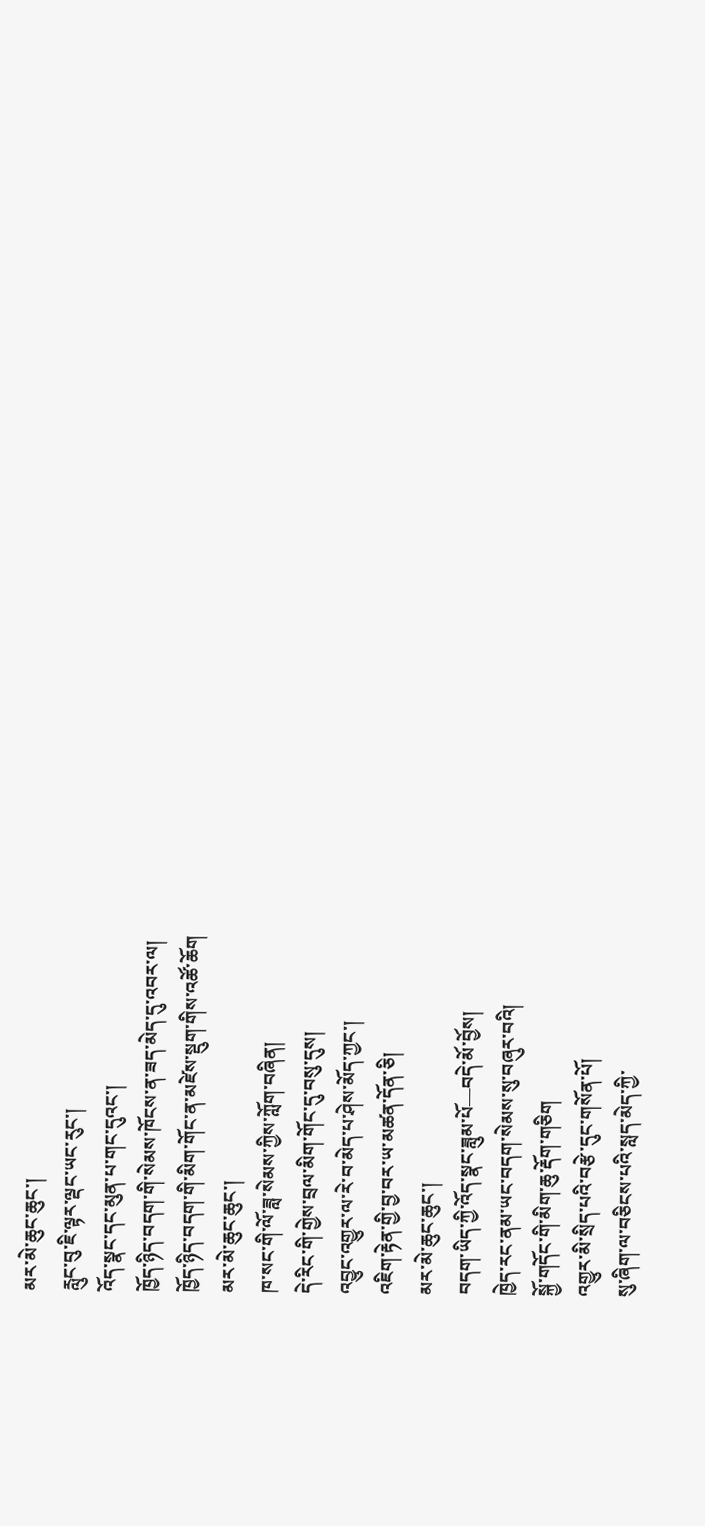མར་མེ་ཆུང་ཆུང་།
རླུང་བུ་ཇི་ལྟར་ལྡང་ཡང་རུང་།
འོད་སྣང་དང་མུན་པ་གང་དུའང་།
ཁྱོད་ཉིད་བདག་གི་སེམས་ཁོངས་ན་ཟད་མེད་དུ་འབར་ལ།
ཁྱོད་ཉིད་བདག་གི་མིག་གོང་ན་མཛེས་སྡུག་གིས་འཚོ་ཆོག
མར་མེ་ཆུང་ཆུང་།
ཁ་སང་གི་ལོ་ཟླ་སེམས་ཀྱིས་ཀློག་བཞིན།
དེ་རིང་གི་གྱེས་བྲལ་མིག་གོང་དུ་བསུ་དུས།
འབྱུང་འགྱུར་ལ་རེ་བ་མེད་པ་ཤེས་མོད་ཀྱང་།
འཇིག་རྟེན་གྱི་བྱ་བར་ཡ་མཚན་དོན་ཅི།
མར་མེ་ཆུང་ཆུང་།
བདག་ཡིད་ཀྱི་འོད་སྣང་ཟླུམ་པོ—བདེ་མོ་བྱོས།
ཁྱེད་རང་ནམ་ཡང་བདག་སེམས་སུ་བཞུར་བའི།
སྐྱོ་གདོང་གི་མིག་ཆུ་རྡོག་གཅིག
འགྱུར་མི་སྲིད་པའི་བརྩེ་དུང་གསོན་པོ།
སུ་ཞིག་ལ་བཅིངས་པའི་སླད་མེད་ཀྱི་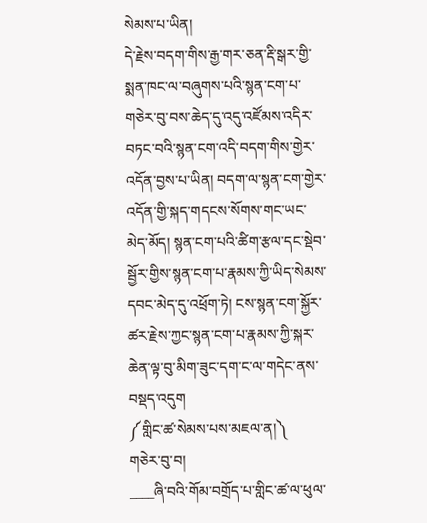སེམས་པ་ཡིན།
དེ་རྗེས་བདག་གིས་རྒྱ་གར་ཅན་རྡི་སྒར་གྱི་སྨན་ཁང་ལ་བཞུགས་པའི་སྙན་ངག་པ་གཅེར་བུ་བས་ཆེད་དུ་འདུ་འཛོམས་འདིར་བཏང་བའི་སྙན་ངག་འདི་བདག་གིས་གྱེར་འདོན་བྱས་པ་ཡིན། བདག་ལ་སྙན་ངག་གྱེར་འདོན་གྱི་སྐད་གདངས་སོགས་གང་ཡང་མེད་མོད། སྙན་ངག་པའི་ཚིག་རྩལ་དང་སྡེབ་སྦྱོར་གྱིས་སྙན་ངག་པ་རྣམས་ཀྱི་ཡིད་སེམས་དབང་མེད་དུ་འཕྲོག་ཏེ། ངས་སྙན་ངག་སྐྱོར་ཚར་རྗེས་ཀྱང་སྙན་ངག་པ་རྣམས་ཀྱི་སྐར་ཆེན་ལྟ་བུ་མིག་ཟུང་དག་ང་ལ་གདེང་ནས་བསྡད་འདུག
༼གླིང་ཚ་སེམས་པས་མཇལ་ན།༽
གཅེར་བུ་བ།
____ཞི་བའི་གོམ་བགྲོད་པ་གླིང་ཚ་ལ་ཕུལ་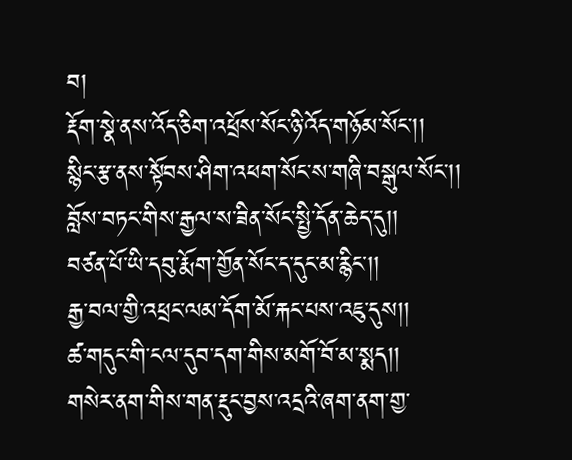བ།
རྡོག་སྣེ་ནས་འོད་ཅིག་འཕྲོས་སོང་ཉི་འོད་གཉོམ་སོང་།།
སྙིང་རྩ་ནས་སྟོབས་ཤིག་འཕག་སོང་ས་གཞི་བསྒུལ་སོང་།།
བློས་བཏང་གིས་རྒྱལ་ས་ཟིན་སོང་སྤྱི་དོན་ཆེད་དུ།།
བཙན་པོ་ཡི་དབུ་རྨོག་གྱོན་སོང་ད་དུང་མ་རྙིང་།།
རྒྱ་བལ་གྱི་འཕྲང་ལམ་དོག་མོ་རྐང་པས་འཇུ་དུས།།
ཚ་གདུང་གི་ངལ་དུབ་དག་གིས་མགོ་བོ་མ་སྨད།།
གསེར་ནག་གིས་གན་རྡུང་བྱས་འདྲའི་ཞག་ནག་གྱ་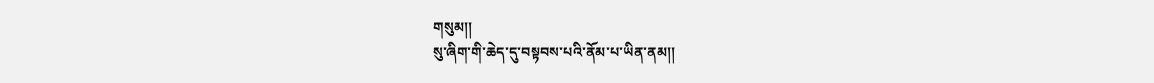གསུམ།།
སུ་ཞིག་གི་ཆེད་དུ་བསྟབས་པའི་ནོམ་པ་ཡིན་ནམ།།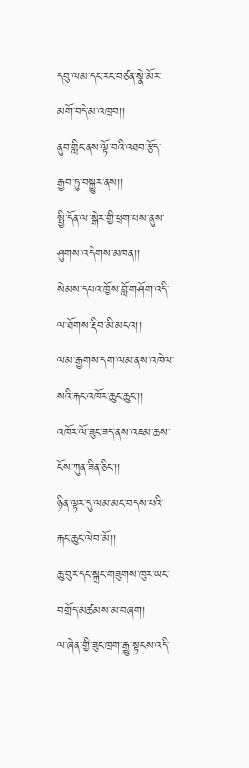དབུ་ལམ་དང་རང་བཙན་སྣེ་མོར་མགོ་བདེ་མ་འཁྲབ།།
ནུབ་གླིང་ནས་ལྟོ་བའི་འཐབ་རྩོད་རྒྱབ་ཏུ་བསྐྱུར་ནས།།
སྤྱི་དོན་ལ་སྒེར་གྱི་ཕྲག་པས་ནུས་ཤུགས་འདེགས་མཁན།།
སེམས་དཔའ་ཁྱོས་བློ་གཤོག་འདི་ལ་ཐོགས་རྡིབ་མི་མངའ།།
ལམ་རྒྱགས་དག་ལམ་ནས་འཁེལ་སའི་རྐང་འཁོར་ཆུང་ཆུང་།།
འཁོར་ལོ་ཟུང་ཟད་ནས་འཇམ་ཆས་ངོས་ཀུན་ཟིན་ཅིང་།།
ཉིན་ལྟར་དུ་ལམ་མང་བདས་པའི་རྐང་ཆུང་ལེབ་མོ།།
ཆུ་བུར་དང་སྐྲང་གཟུགས་ཁུར་ཡང་བགྲོད་མཚམས་མ་བཞག།
ལ་ཞེན་གྱི་ཟུང་ཁྲག་རྒྱུ་སྟངས་འདི་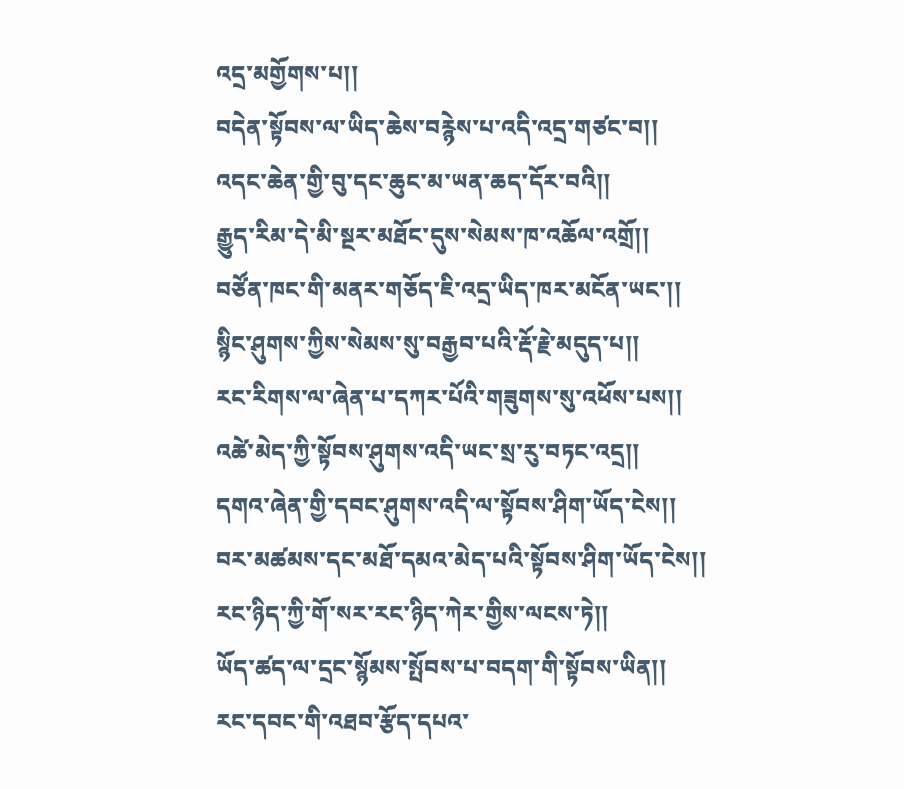འདྲ་མགྱོགས་པ།།
བདེན་སྟོབས་ལ་ཡིད་ཆེས་བརྙེས་པ་འདི་འདྲ་གཙང་བ།།
འདང་ཆེན་གྱི་བུ་དང་ཆུང་མ་ཡན་ཆད་དོར་བའི།།
རྒྱུད་རིམ་དེ་མི་སྔར་མཐོང་དུས་སེམས་ཁ་འཆོལ་འགྲོ།།
བཙོན་ཁང་གི་མནར་གཅོད་ཇི་འདྲ་ཡིད་ཁར་མངོན་ཡང་།།
སྙིང་ཤུགས་ཀྱིས་སེམས་སུ་བརྒྱབ་པའི་རྡོ་རྗེ་མདུད་པ།།
རང་རིགས་ལ་ཞེན་པ་དཀར་པོའི་གཟུགས་སུ་འཕོས་པས།།
འཚེ་མེད་ཀྱི་སྟོབས་ཤུགས་འདི་ཡང་སྲ་རུ་བཏང་འདྲ།།
དགའ་ཞེན་གྱི་དབང་ཤུགས་འདི་ལ་སྟོབས་ཤིག་ཡོད་ངེས།།
བར་མཚམས་དང་མཐོ་དམའ་མེད་པའི་སྟོབས་ཤིག་ཡོད་ངེས།།
རང་ཉིད་ཀྱི་གོ་སར་རང་ཉིད་ཀེར་གྱིས་ལངས་ཏེ།།
ཡོད་ཚད་ལ་དྲང་སྙོམས་སྤོབས་པ་བདག་གི་སྟོབས་ཡིན།།
རང་དབང་གི་འཐབ་རྩོད་དཔའ་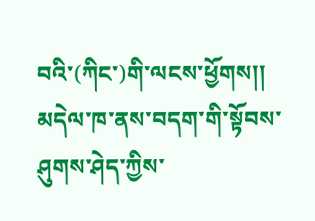བའི་(ཀིང་)གི་ལངས་ཕྱོགས།།
མདེལ་ཁ་ནས་བདག་གི་སྟོབས་ཤུགས་ཤེད་ཀྱིས་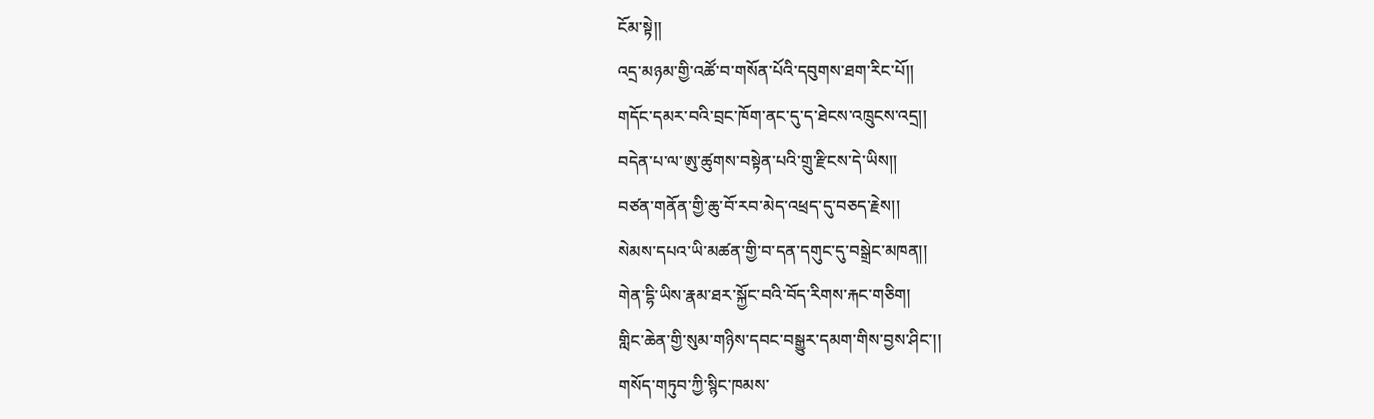ངོམ་སྟེ།།
འདྲ་མཉམ་གྱི་འཚོ་བ་གསོན་པོའི་དབུགས་ཐག་རིང་པོ།།
གདོང་དམར་བའི་བྲང་ཁོག་ནང་དུ་ད་ཐེངས་འཁྲུངས་འདྲ།།
བདེན་པ་ལ་ཨུ་ཚུགས་བསྟེན་པའི་གྲུ་རྫིངས་དེ་ཡིས།།
བཙན་གནོན་གྱི་ཆུ་བོ་རབ་མེད་འཕྲད་དུ་བཅད་རྗེས།།
སེམས་དཔའ་ཡི་མཚན་གྱི་བ་དན་དགུང་དུ་བསྒྲེང་མཁན།།
གེན་དྷི་ཡིས་རྣམ་ཐར་སྐྱོང་བའི་བོད་རིགས་རྐང་གཅིག།
གླིང་ཆེན་གྱི་སུམ་གཉིས་དབང་བསྒྱུར་དམག་གིས་བྱས་ཤིང་།།
གསོད་གཏུབ་ཀྱི་སྙིང་ཁམས་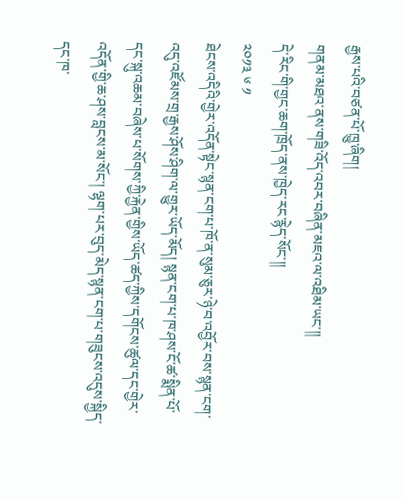རྒྱས་པའི་བཙན་པོ་ཁྱུ་ཞིག།
གནམ་མཐའ་ནས་གཟི་འོད་འབར་བཞིན་མཇའ་ལ་འཐིམ་ཡང་།།
དེ་རིང་གི་གྱང་ཆག་ཁྲོད་ནས་ཁྱེད་རང་རྙེད་སོང་།།
༢༠༡༣ ༦ ༡
ཐེངས་འདིའི་གྱེར་འདོན་སྟེང་སྙན་ངག་པ་ཁོ་ན་སུམ་ཅུར་ཉེ་བ་འབྱོར་བས་སྙན་ངག་འདུ་འཛོམས་གྲ་རྒྱས་ཤོས་ཤིག་ལ་གྱུར་ཡོད་མོད། སྙན་ངག་པ་ཁ་ཤས་ངོ་ཚ་སྨིན་པོ་དང་སྐུ་འཆམ་བཞེས་པ་སོགས་ཀྱི་རྐྱེན་གྱིས་ཡོད་ཚད་ཀྱིས་དགོངས་ཚུལ་དང་གྱེར་འདོན་གྱི་ཆ་ཤས་བླངས་མ་སོང་། ལྷག་པར་བུད་མེད་སྙན་ངག་པ་གཟུངས་འདུས་སྐྱིད་དང་ཁ་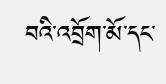བའི་འབྲོག་མོ་དང་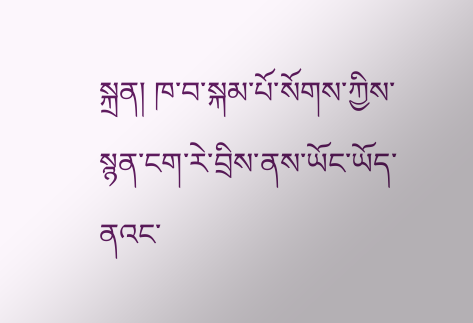སྐྲན། ཁ་བ་སྐམ་པོ་སོགས་ཀྱིས་སྙན་ངག་རེ་བྲིས་ནས་ཡོང་ཡོད་ནའང་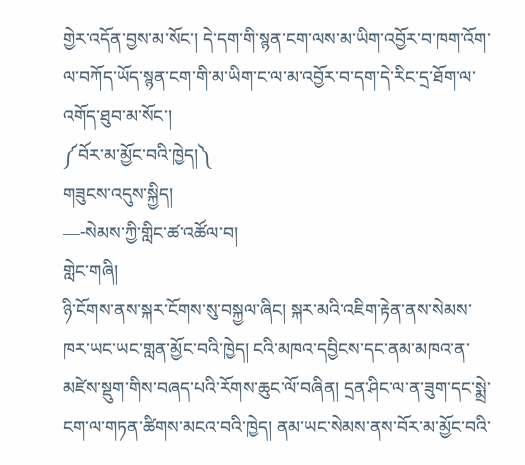གྱེར་འདོན་བྱས་མ་སོང་། དེ་དག་གི་སྙན་ངག་ལས་མ་ཡིག་འབྱོར་བ་ཁག་འོག་ལ་བཀོད་ཡོད་སྙན་ངག་གི་མ་ཡིག་ང་ལ་མ་འབྱོར་བ་དག་དེ་རིང་དྲ་ཐོག་ལ་འགོད་ཐུབ་མ་སོང་།
༼བོར་མ་མྱོང་བའི་ཁྱེད།༽
གཟུངས་འདུས་སྐྱིད།
—-སེམས་ཀྱི་གླིང་ཚ་འཚོལ་བ།
གླེང་གཞི།
ཉི་ངོགས་ནས་སྐར་ངོགས་སུ་བསྐྱལ་ཞིང། སྐར་མའི་འཇིག་རྟེན་ནས་སེམས་ཁར་ཡང་ཡང་གླན་མྱོང་བའི་ཁྱེད། ངའི་མཁའ་དབྱིངས་དང་ནམ་མཁའ་ན་མཛེས་སྡུག་གིས་བཞད་པའི་རོགས་ཆུང་ལོ་བཞིན། དྲན་ཤིང་ལ་ན་ཟུག་དང་སྨྲེ་ངག་ལ་གཏན་ཚིགས་མངའ་བའི་ཁྱེད། ནམ་ཡང་སེམས་ནས་བོར་མ་མྱོང་བའི་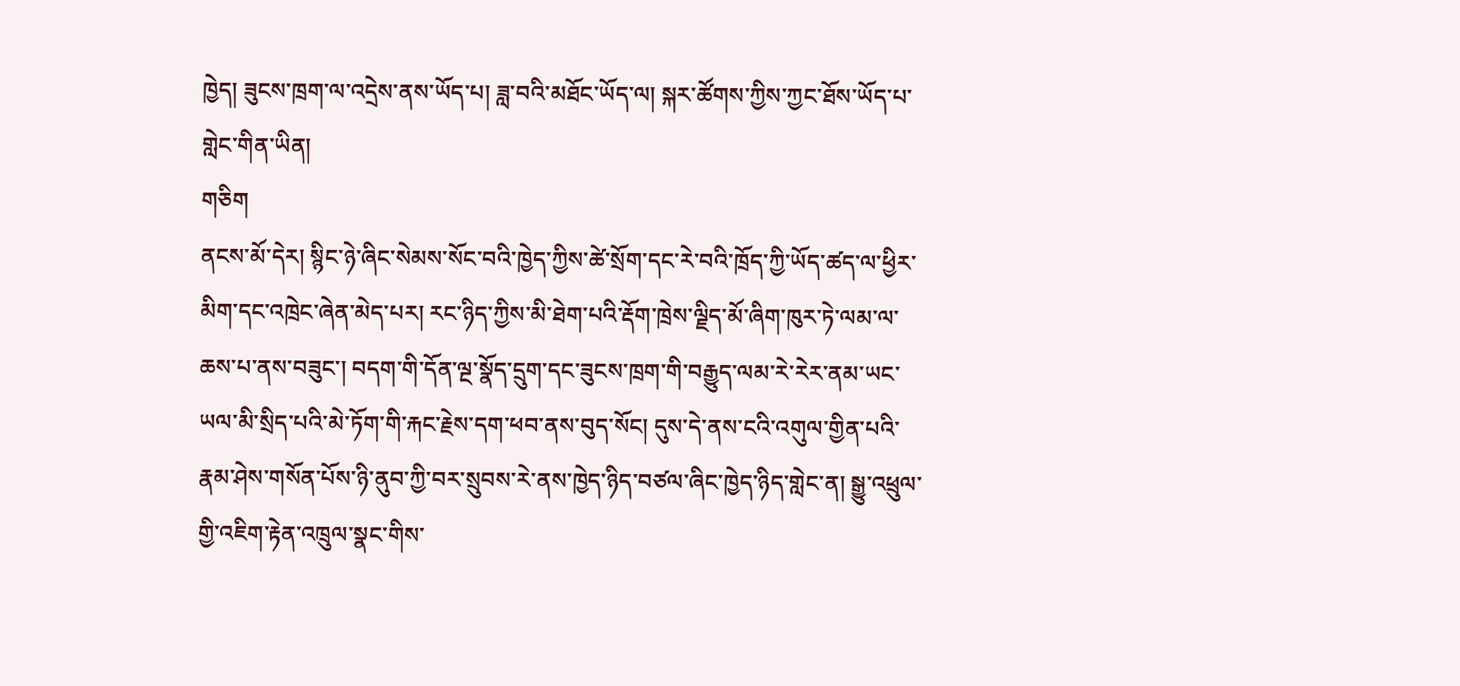ཁྱེད། ཟུངས་ཁྲག་ལ་འདྲེས་ནས་ཡོད་པ། ཟླ་བའི་མཐོང་ཡོད་ལ། སྐར་ཚོགས་ཀྱིས་ཀྱང་ཐོས་ཡོད་པ་གླེང་གིན་ཡིན།
གཅིག
ནངས་མོ་དེར། སྙིང་ཉེ་ཞིང་སེམས་སོང་བའི་ཁྱེད་ཀྱིས་ཚེ་སྲོག་དང་རེ་བའི་ཁྲོད་ཀྱི་ཡོད་ཚད་ལ་ཕྱིར་མིག་དང་འཁྲེང་ཞེན་མེད་པར། རང་ཉིད་ཀྱིས་མི་ཐེག་པའི་རྡོག་ཁྲེས་ལྗིད་མོ་ཞིག་ཁུར་ཏེ་ལམ་ལ་ཆས་པ་ནས་བཟུང་། བདག་གི་དོན་ལྔ་སྣོད་དྲུག་དང་ཟུངས་ཁྲག་གི་བརྒྱུད་ལམ་རེ་རེར་ནམ་ཡང་ཡལ་མི་སྲིད་པའི་མེ་ཏོག་གི་རྐང་རྗེས་དག་ཕབ་ནས་བུད་སོང། དུས་དེ་ནས་ངའི་འགུལ་གྱིན་པའི་རྣམ་ཤེས་གསོན་པོས་ཉི་ནུབ་ཀྱི་བར་སྲུབས་རེ་ནས་ཁྱེད་ཉིད་བཙལ་ཞིང་ཁྱེད་ཉིད་གླེང་ན། སྒྱུ་འཕྲུལ་གྱི་འཇིག་རྟེན་འཁྲུལ་སྣང་གིས་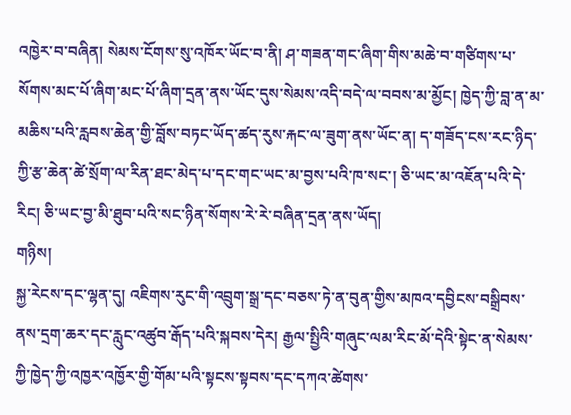འཁྱེར་བ་བཞིན། སེམས་ངོགས་སུ་འཁོར་ཡོང་བ་ནི། ཤ་གཟན་གང་ཞིག་གིས་མཆེ་བ་གཙིགས་པ་སོགས་མང་པོ་ཞིག་མང་པོ་ཞིག་དྲན་ནས་ཡོང་དུས་སེམས་འདི་བདེ་ལ་བབས་མ་མྱོང། ཁྱེད་ཀྱི་བླ་ན་མ་མཆིས་པའི་རླབས་ཆེན་གྱི་བློས་བཏང་ཡོད་ཚད་རུས་རྐང་ལ་ཟུག་ནས་ཡོང་ན། ད་གཟོད་ངས་རང་ཉིད་ཀྱི་རྩ་ཆེན་ཚེ་སྲོག་ལ་རིན་ཐང་མེད་པ་དང་གང་ཡང་མ་བྱས་པའི་ཁ་སང་། ཅི་ཡང་མ་འཇོན་པའི་དེ་རིང། ཅི་ཡང་བྱ་མི་ཐུབ་པའི་སང་ཉིན་སོགས་རེ་རེ་བཞིན་དྲན་ནས་ཡོད།
གཉིས།
སྐྱ་རེངས་དང་ལྷན་དུ། འཇིགས་རུང་གི་འབྲུག་སྒྲ་དང་བཅས་ཏེ་ན་བུན་གྱིས་མཁའ་དབྱིངས་བསྒྲིབས་ནས་དྲག་ཆར་དང་རླུང་འཚུབ་རྒོད་པའི་སྐབས་དེར། རྒྱལ་སྤྱིའི་གཞུང་ལམ་རིང་མོ་དེའི་སྟེང་ན་སེམས་ཀྱི་ཁྱེད་ཀྱི་འཁྱར་འཁྱོར་གྱི་གོམ་པའི་སྟངས་སྟབས་དང་དཀའ་ཚེགས་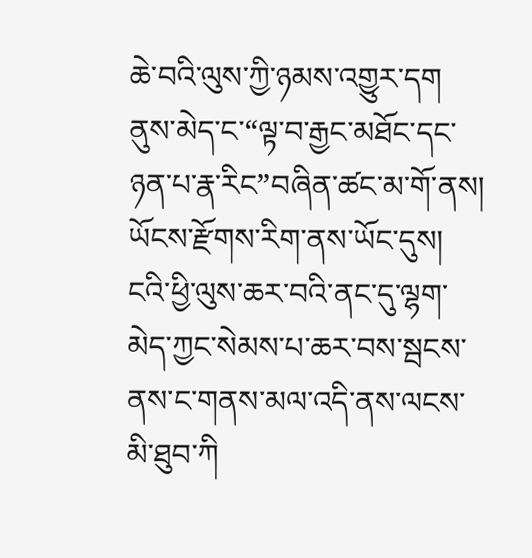ཆེ་བའི་ལུས་ཀྱི་ཉམས་འགྱུར་དག ནུས་མེད་ང་“ལྟ་བ་རྒྱང་མཐོང་དང་ཉན་པ་རྣ་རིང”བཞིན་ཚང་མ་གོ་ནས། ཡོངས་རྫོགས་རིག་ནས་ཡོང་དུས། ངའི་ཕྱི་ལུས་ཆར་བའི་ནང་དུ་ལྷག་མེད་ཀྱང་སེམས་པ་ཆར་བས་སྦངས་ནས་ང་གནས་མལ་འདི་ནས་ལངས་མི་ཐུབ་ཀི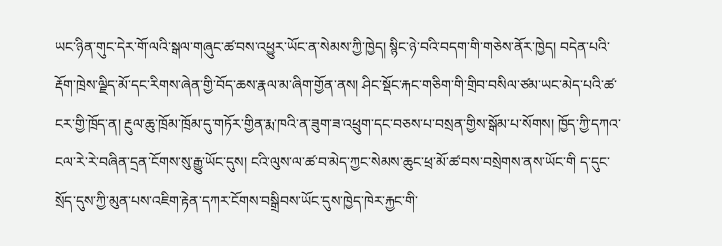ཡང་ཉིན་གུང་དེར་གོ་ལའི་སྒལ་གཞུང་ཚ་བས་འཕྱུར་ཡོང་ན་སེམས་ཀྱི་ཁྱེད། སྙིང་ཉེ་བའི་བདག་གི་གཅེས་ནོར་ཁྱེད། བདེན་པའི་རྡོག་ཁྲེས་ལྗིད་མོ་དང་རིགས་ཞེན་གྱི་བོད་ཆས་རྣལ་མ་ཞིག་གྱོན་ནས། ཤིང་སྡོང་རྐང་གཅིག་གི་གྲིབ་བསིལ་ཙམ་ཡང་མེད་པའི་ཚ་ངར་གྱི་ཁྲོད་ན། རྔུལ་ཆུ་ཁྲོམ་ཁྲོམ་དུ་གཏོར་གྱིན་རྨ་ཁའི་ན་ཟུག་ཟ་འཕྲུག་དང་བཅས་པ་བསྲན་གྱིས་སྒོམ་པ་སོགས། ཁྱོད་ཀྱི་དཀའ་ངལ་རེ་རེ་བཞིན་དྲན་ངོགས་སུ་རྒྱུ་ཡོང་དུས། ངའི་ལུས་ལ་ཚ་བ་མེད་ཀྱང་སེམས་ཆུང་ཕྲ་མོ་ཚ་བས་བསྲེགས་ནས་ཡོང་གི ད་དུང་སྲོད་དུས་ཀྱི་མུན་པས་འཇིག་རྟེན་དཀར་ངོགས་བསྒྲིབས་ཡོང་དུས་ཁྱེད་ཁེར་རྐྱང་གི་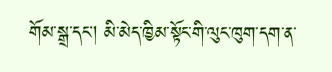གོམ་སྒྲ་དང། མི་མེད་ཁྱིམ་སྟོང་གི་ལུང་ཁུག་དག་ན་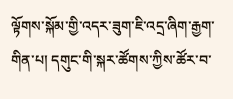ལྟོགས་སྐོམ་གྱི་འདར་ཟུག་ཇི་འདྲ་ཞིག་རྒྱག་གིན་པ། དགུང་གི་སྐར་ཚོགས་ཀྱིས་ཚོར་བ་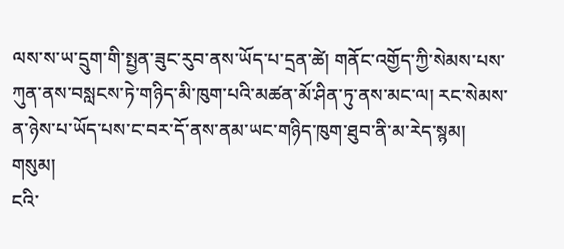ལས་ས་ཡ་དྲུག་གི་སྤྱན་ཟུང་རུབ་ནས་ཡོད་པ་དྲན་ཚེ། གནོང་འགྱོད་ཀྱི་སེམས་པས་ཀུན་ནས་བསླངས་ཏེ་གཉིད་མི་ཁུག་པའི་མཚན་མོ་ཤིན་ཏུ་ནས་མང་ལ། རང་སེམས་ན་ཉེས་པ་ཡོད་པས་ང་བར་དོ་ནས་ནམ་ཡང་གཉིད་ཁུག་ཐུབ་ནི་མ་རེད་སྙམ།
གསུམ།
ངའི་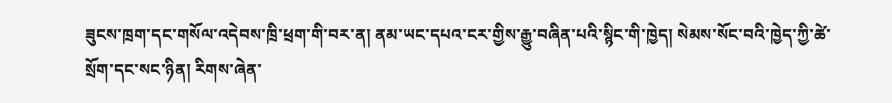ཟུངས་ཁྲག་དང་གསོལ་འདེབས་ཁྲི་ཕྲག་གི་བར་ན། ནམ་ཡང་དཔའ་ངར་གྱིས་རྒྱུ་བཞིན་པའི་སྙིང་གི་ཁྱེད། སེམས་སོང་བའི་ཁྱེད་ཀྱི་ཚེ་སྲོག་དང་སང་ཉིན། རིགས་ཞེན་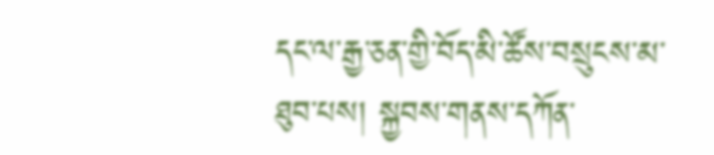དང་ལ་རྒྱ་ཅན་གྱི་བོད་མི་ཚོས་བསྲུངས་མ་ཐུབ་པས། སྐྱབས་གནས་དཀོན་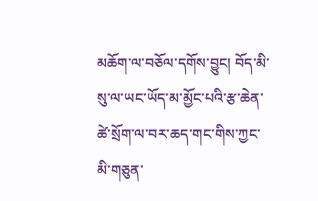མཆོག་ལ་བཅོལ་དགོས་བྱུང། བོད་མི་སུ་ལ་ཡང་ཡོད་མ་མྱོང་པའི་རྩ་ཆེན་ཚེ་སྲོག་ལ་བར་ཆད་གང་གིས་ཀྱང་མི་གཅུན་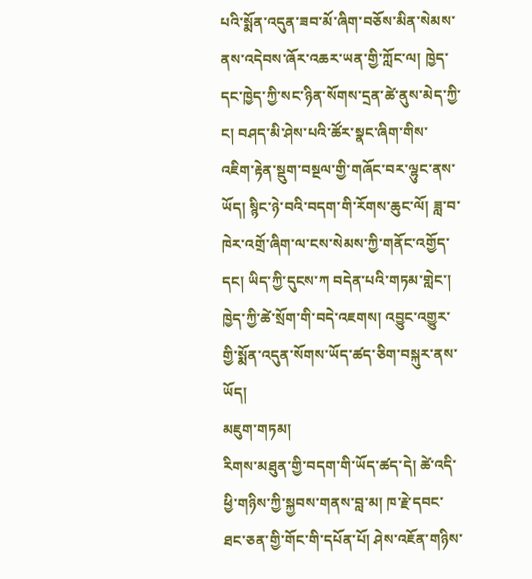པའི་སྨོན་འདུན་ཟབ་མོ་ཞིག་བཅོས་མིན་སེམས་ནས་འདེབས་ཞོར་འཆར་ཡན་གྱི་ཀློང་ལ། ཁྱེད་དང་ཁྱེད་ཀྱི་སང་ཉིན་སོགས་དྲན་ཚེ་ནུས་མེད་ཀྱི་ང། བཤད་མི་ཤེས་པའི་ཚོར་སྣང་ཞིག་གིས་འཇིག་རྟེན་སྡུག་བསྔལ་གྱི་གཞོང་བར་ལྷུང་ནས་ཡོད། སྙིང་ཉེ་བའི་བདག་གི་རོགས་ཆུང་ལོ། ཟླ་བ་ཁེར་འགྲོ་ཞིག་ལ་ངས་སེམས་ཀྱི་གནོང་འགྱོད་དང། ཡིད་ཀྱི་དུངས་ཀ བདེན་པའི་གཏམ་གླེང་། ཁྱེད་ཀྱི་ཚེ་སྲོག་གི་བདེ་འཇགས། འབྱུང་འགྱུར་གྱི་སྨོན་འདུན་སོགས་ཡོད་ཚད་ཅིག་བསྐུར་ནས་ཡོད།
མཇུག་གཏམ།
རིགས་མཐུན་གྱི་བདག་གི་ཡོད་ཚད་དེ། ཚེ་འདི་ཕྱི་གཉིས་ཀྱི་སྐྱབས་གནས་བླ་མ། ཁ་རྗེ་དབང་ཐང་ཅན་གྱི་གོང་གི་དཔོན་པོ། ཤེས་འཇོན་གཉིས་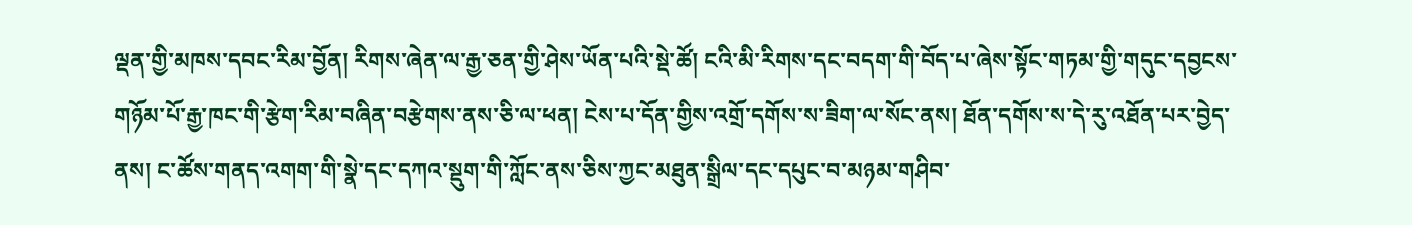ལྡན་གྱི་མཁས་དབང་རིམ་བྱོན། རིགས་ཞེན་ལ་རྒྱ་ཅན་གྱི་ཤེས་ཡོན་པའི་སྡེ་ཚོ། ངའི་མི་རིགས་དང་བདག་གི་བོད་པ་ཞེས་སྟོང་གཏམ་གྱི་གདུང་དབྱངས་གཉོམ་པོ་རྒྱ་ཁང་གི་རྩེག་རིམ་བཞིན་བརྩེགས་ནས་ཅི་ལ་ཕན། ངེས་པ་དོན་གྱིས་འགྲོ་དགོས་ས་ཟིག་ལ་སོང་ནས། ཐོན་དགོས་ས་དེ་རུ་འཐོན་པར་བྱེད་ནས། ང་ཚོས་གནད་འགག་གི་སྣེ་དང་དཀའ་སྡུག་གི་ཀློང་ནས་ཅིས་ཀྱང་མཐུན་སྒྲིལ་དང་དཔུང་བ་མཉམ་གཤིབ་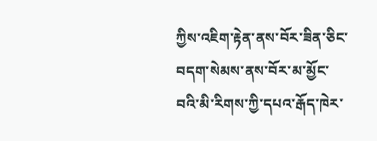ཀྱིས་འཇིག་རྟེན་ནས་བོར་ཟིན་ཅིང་བདག་སེམས་ནས་བོར་མ་མྱོང་བའི་མི་རིགས་ཀྱི་དཔའ་རྒོད་ཁེར་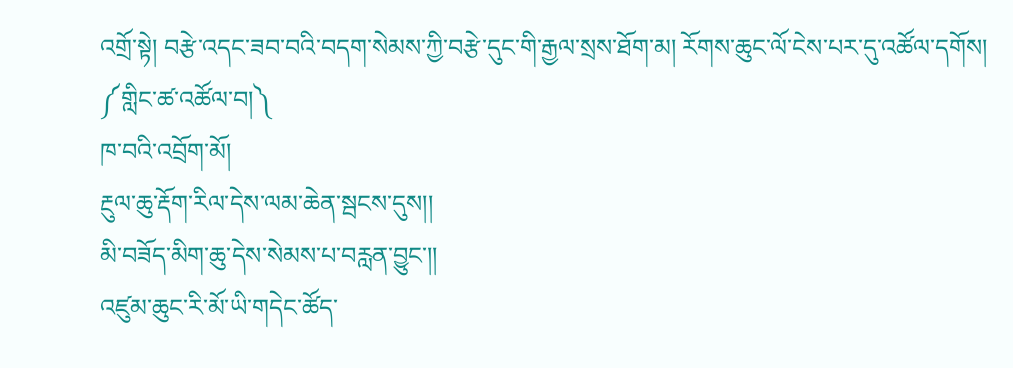འགྲོ་སྟེ། བརྩེ་འདང་ཟབ་བའི་བདག་སེམས་ཀྱི་བརྩེ་དུང་གི་རྒྱལ་སྲས་ཐོག་མ། རོགས་ཆུང་ལོ་ངེས་པར་དུ་འཚོལ་དགོས།
༼གླིང་ཚ་འཚོལ་བ།༽
ཁ་བའི་འབྲོག་མོ།
རྔུལ་ཆུ་རྡོག་རིལ་དེས་ལམ་ཆེན་སྦངས་དུས།།
མི་བཟོད་མིག་ཆུ་དེས་སེམས་པ་བརླན་བྱུང་།།
འཛུམ་ཆུང་རི་མོ་ཡི་གདེང་ཚོད་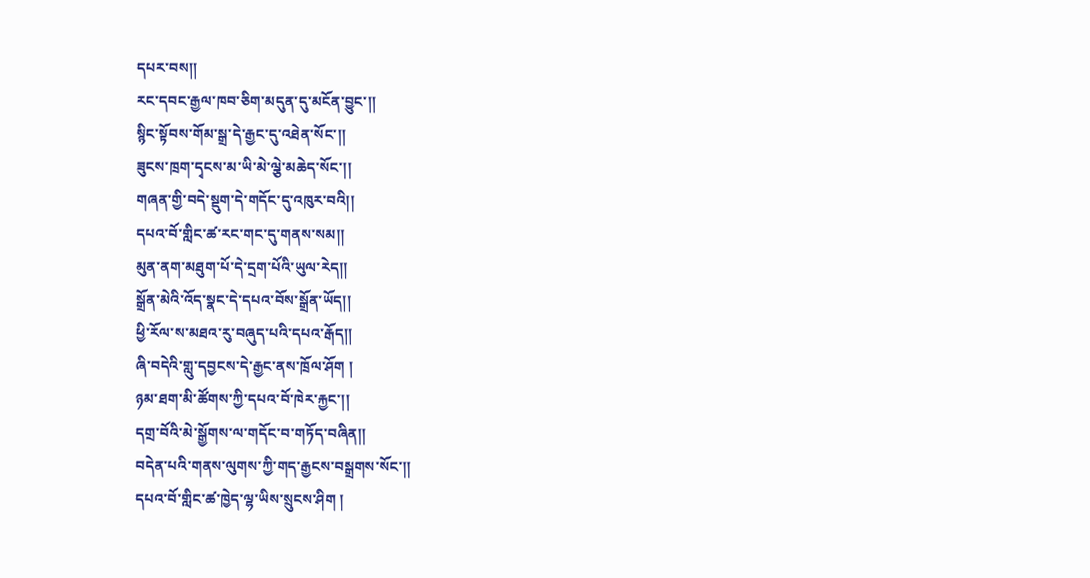དཔར་བས།།
རང་དབང་རྒྱལ་ཁབ་ཅིག་མདུན་དུ་མངོན་བྱུང་།།
སྙིང་སྟོབས་གོམ་སྒྲ་དེ་རྒྱང་དུ་འཐེན་སོང་།།
ཟུངས་ཁྲག་དྭངས་མ་ཡི་མེ་ལྕེ་མཆེད་སོང་།།
གཞན་གྱི་བདེ་སྡུག་དེ་གདོང་དུ་འཁུར་བའི།།
དཔའ་བོ་གླིང་ཚ་རང་གང་དུ་གནས་སམ།།
མུན་ནག་མཐུག་པོ་དེ་དྲག་པོའི་ཡུལ་རེད།།
སྒྲོན་མེའི་འོད་སྣང་དེ་དཔའ་བོས་སྒྲོན་ཡོད།།
ཕྱི་རོལ་ས་མཐའ་རུ་བཞུད་པའི་དཔའ་རྒོད།།
ཞི་བདེའི་གླུ་དབྱངས་དེ་རྒྱང་ནས་ཁྲོལ་ཤོག །
ཉམ་ཐག་མི་ཚོགས་ཀྱི་དཔའ་བོ་ཁེར་རྐྱང་།།
དགྲ་བོའི་མེ་སྒྱོགས་ལ་གདོང་བ་གཏོད་བཞིན།།
བདེན་པའི་གནས་ལུགས་ཀྱི་གད་རྒྱངས་བསྒྲགས་སོང་།།
དཔའ་བོ་གླིང་ཚ་ཁྱེད་ལྷ་ཡིས་སྲུངས་ཤིག །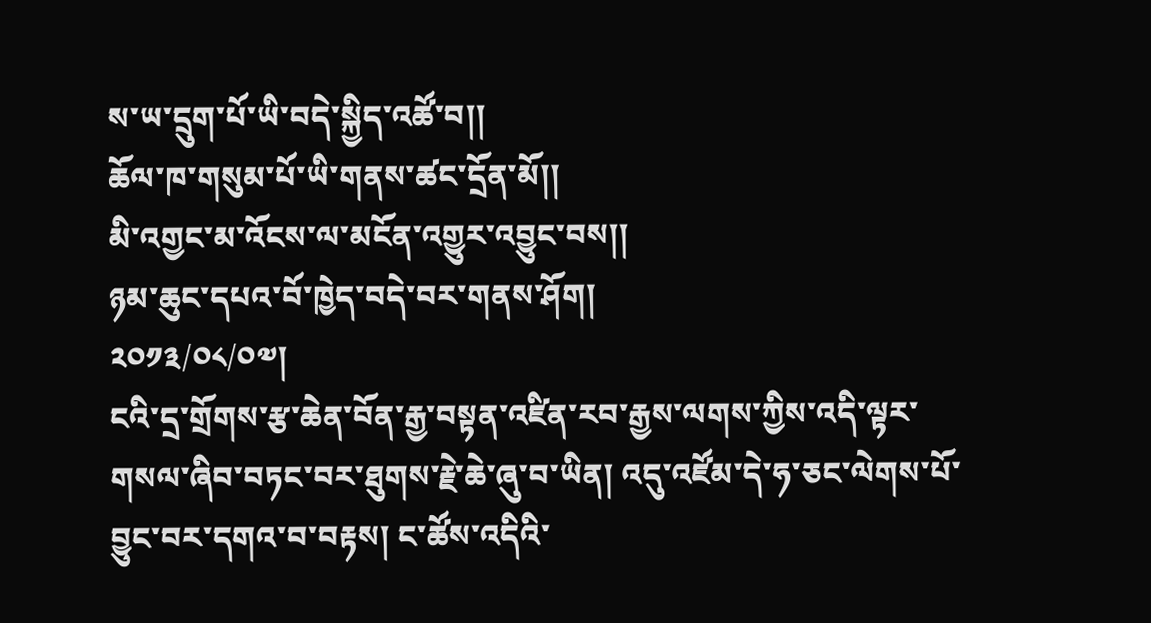ས་ཡ་དྲུག་པོ་ཡི་བདེ་སྐྱིད་འཚོ་བ།།
ཆོལ་ཁ་གསུམ་པོ་ཡི་གནས་ཚང་དྲོན་མོ།།
མི་འགྱང་མ་འོངས་ལ་མངོན་འགྱུར་འབྱུང་བས།།
ཉམ་ཆུང་དཔའ་བོ་ཁྱེད་བདེ་བར་གནས་ཤོག།
༢༠༡༣/༠༨/༠༧།
ངའི་དྲ་གྲོགས་རྩ་ཆེན་བོན་རྒྱ་བསྟན་འཛིན་རབ་རྒྱས་ལགས་ཀྱིས་འདི་ལྟར་གསལ་ཞིབ་བཏང་བར་ཐུགས་རྗེ་ཆེ་ཞུ་བ་ཡིན། འདུ་འཛོམ་དེ་ཧ་ཅང་ལེགས་པོ་བྱུང་བར་དགའ་བ་བརྟས། ང་ཚོས་འདིའི་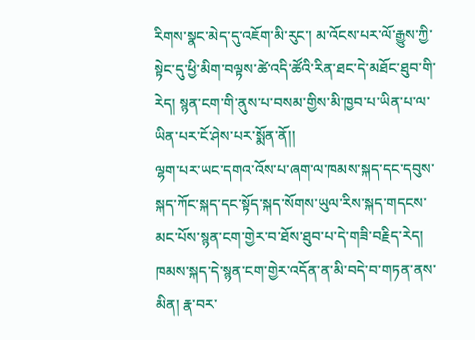རིགས་སྣང་མེད་དུ་འཇོག་མི་རུང་། མ་འོངས་པར་ལོ་རྒྱུས་ཀྱི་སྟེང་དུ་ཕྱི་མིག་བལྟས་ཚེ་འདི་ཚོའི་རིན་ཐང་དེ་མཐོང་ཐུབ་གི་རེད། སྙན་ངག་གི་ནུས་པ་བསམ་གྱིས་མི་ཁྱབ་པ་ཡིན་པ་ལ་ཡིན་པར་ངོ་ཤེས་པར་སྨོན་ནོ།།
ལྷག་པར་ཡང་དགའ་འོས་པ་ཞག་ལ་ཁམས་སྐད་དང་དབུས་སྐད་ཀོང་སྐད་དང་སྟོད་སྐད་སོགས་ཡུལ་རིས་སྐད་གདངས་མང་པོས་སྙན་ངག་གྱེར་བ་ཐོས་ཐུབ་པ་དེ་གཟི་བརྗིད་རེད། ཁམས་སྐད་དེ་སྙན་ངག་གྱེར་འདོན་ན་མི་བདེ་བ་གཏན་ནས་མིན། རྣ་བར་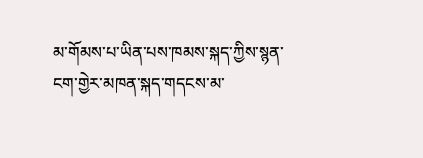མ་གོམས་པ་ཡིན་པས་ཁམས་སྐད་ཀྱིས་སྙན་ངག་གྱེར་མཁན་སྐད་གདངས་མ་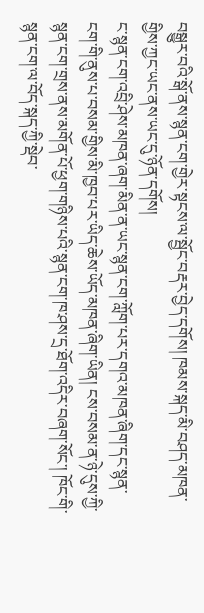བསྒྱུར་བའི་སྒོ་ནས་སྙན་ངག་གྱེར་སྟངས་ལ་སྦྱོང་བརྡར་བྱེད་དགོས། ཁམས་སྐད་མི་བཤད་མཁན་གྱིས་ཀྱང་ཡང་ནས་ཡང་དུ་ཉོན་དགོས།
ང་སྙན་ངག་འབྲི་ཤེས་མཁན་ཞག་མིན་ན་ཡང་སྙན་ངག་ཀློག་པར་དགའ་མཁན་ཞིག་དང་སྙན་ངག་གི་ནུས་པ་བསམ་གྱིས་མི་ཁྱབ་པར་ཡིད་ཆེས་ཡོད་མཁན་ཞིག་ཡིན། ངས་བསམ་ན་ཉེ་དུས་ཀྱི་སྙན་ངག་གྲས་ནས་མགོན་པོ་ཕྱག་གཉིས་པའི་སྙན་ངག་ཁ་ཤས་དྲ་ཐོག་འདིར་བཞག་སོང་། ཁོང་གི་སྙན་ངག་ལ་བོད་སྐད་ཀྱི་སྡེབ་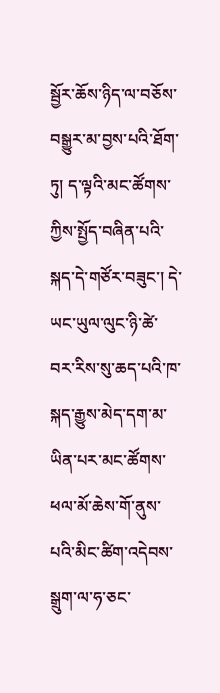སྦྱོར་ཆོས་ཉིད་ལ་བཅོས་བསྒྱུར་མ་བྱས་པའི་ཐོག་ཏུ། ད་ལྟའི་མང་ཚོགས་ཀྱིས་སྤྱོད་བཞིན་པའི་སྐད་དེ་གཙོར་བཟུང་། དེ་ཡང་ཡུལ་ལུང་ཉི་ཚེ་བར་རིས་སུ་ཆད་པའི་ཁ་སྐད་རྒྱུས་མེད་དག་མ་ཡིན་པར་མང་ཚོགས་ཕལ་མོ་ཆེས་གོ་ནུས་པའི་མིང་ཚིག་འདེབས་སྒྲུག་ལ་ཧ་ཅང་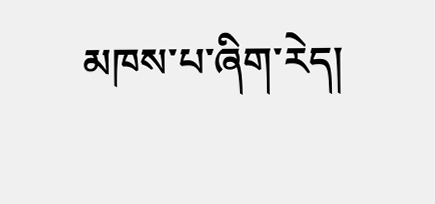མཁས་པ་ཞིག་རེད།